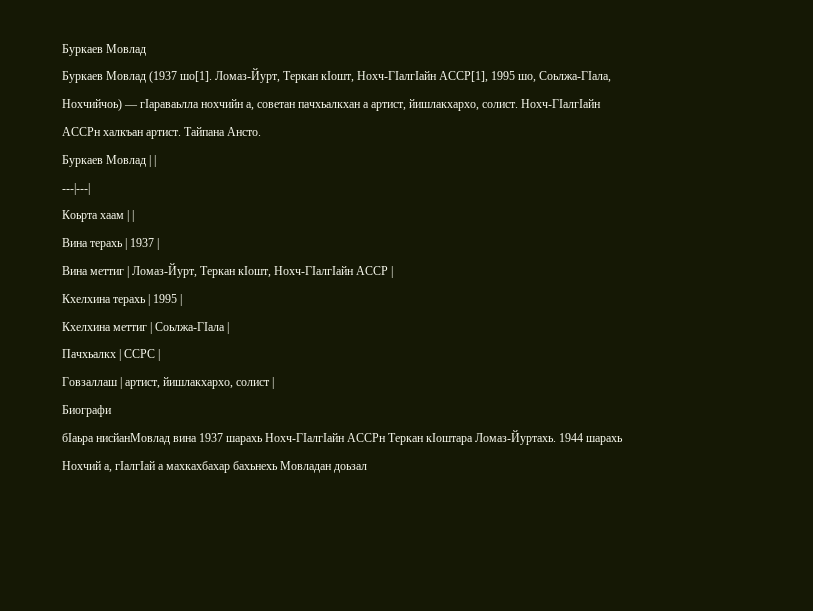Буркаев Мовлад
Буркаев Мовлад (1937 шо[1]. Ломаз-Йурт, Теркан кӀошт, Нохч-ГӀалгӀайн АССР[1], 1995 шо, Соьлжа-ГӀала, Нохчийчоь) — гӀараваьлла нохчийн а, советан пачхьалкхан а артист, йишлакхархо, солист. Нохч-ГӀалгӀайн АССРн халкъан артист. Тайпана Ансто.
Буркаев Мовлад | |
---|---|
Коьрта хаам | |
Вина терахь | 1937 |
Вина меттиг | Ломаз-Йурт, Теркан кӀошт, Нохч-ГӀалгӀайн АССР |
Кхелхина терахь | 1995 |
Кхелхина меттиг | Соьлжа-ГӀала |
Пачхьалкх | ССРС |
Говзаллаш | артист, йишлакхархо, солист |
Биографи
бӀаьра нисйанМовлад вина 1937 шарахь Нохч-ГӀалгӀайн АССРн Теркан кӀоштара Ломаз-Йуртахь. 1944 шарахь Нохчий а, гӀалгӀай а махкахбахар бахьнехь Мовладан доьзал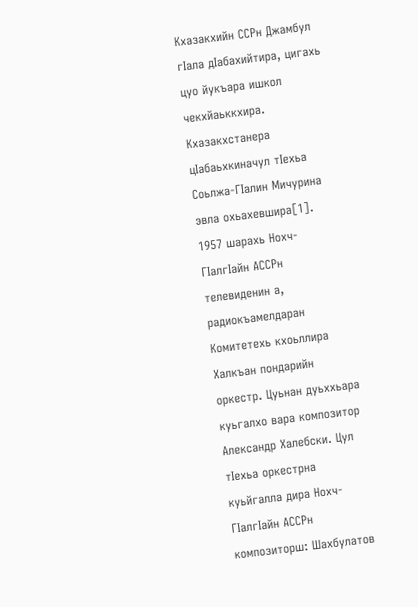Кхазакхийн ССРн Джамбул гӀала дӀабахийтира, цигахь цуо йукъара ишкол чекхйаьккхира. Кхазакхстанера цӀабаьхкиначул тӀехьа Соьлжа-ГӀалин Мичурина эвла охьахевшира[1].
1957 шарахь Нохч-ГӀалгӀайн АССРн телевиденин а, радиокъамелдаран Комитетехь кхоьллира Халкъан пондарийн оркестр. Цуьнан дуьххьара куьгалхо вара композитор Александр Халебски. Цул тӀехьа оркестрна куьйгалла дира Нохч-ГӀалгӀайн АССРн композиторш: Шахбулатов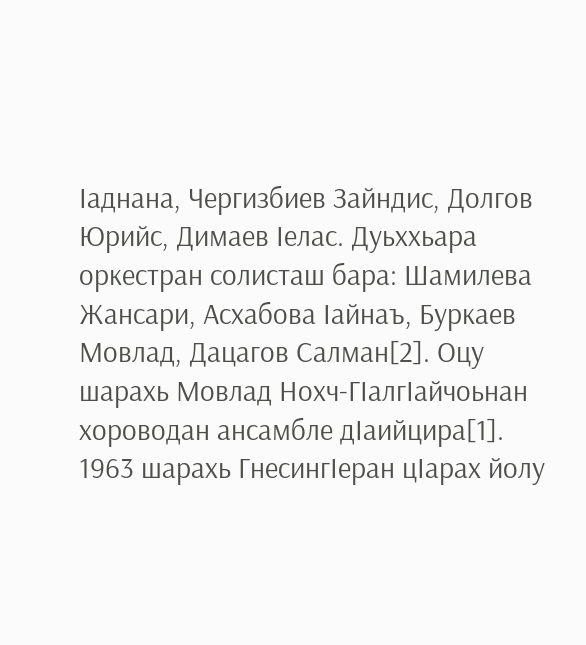Ӏаднана, Чергизбиев Зайндис, Долгов Юрийс, Димаев Ӏелас. Дуьххьара оркестран солисташ бара: Шамилева Жансари, Асхабова Ӏайнаъ, Буркаев Мовлад, Дацагов Салман[2]. Оцу шарахь Мовлад Нохч-ГӀалгӀайчоьнан хороводан ансамбле дӀаийцира[1].
1963 шарахь ГнесингӀеран цӀарах йолу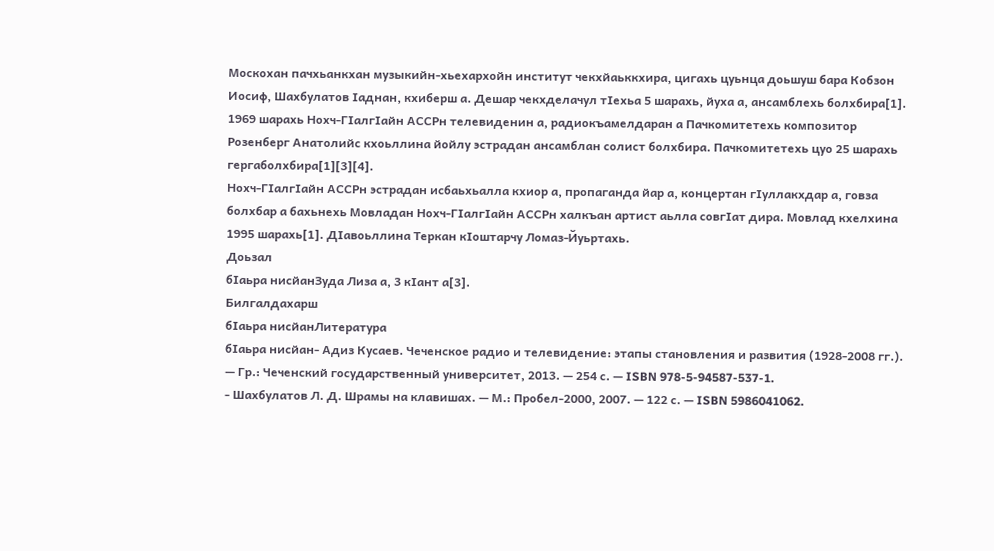Москохан пачхьанкхан музыкийн-хьехархойн институт чекхйаьккхира, цигахь цуьнца доьшуш бара Кобзон Иосиф, Шахбулатов Ӏаднан, кхиберш а. Дешар чекхделачул тӀехьа 5 шарахь, йуха а, ансамблехь болхбира[1].
1969 шарахь Нохч-ГӀалгӀайн АССРн телевиденин а, радиокъамелдаран а Пачкомитетехь композитор Розенберг Анатолийс кхоьллина йойлу эстрадан ансамблан солист болхбира. Пачкомитетехь цуо 25 шарахь гергаболхбира[1][3][4].
Нохч-ГӀалгӀайн АССРн эстрадан исбаьхьалла кхиор а, пропаганда йар а, концертан гӀуллакхдар а, говза болхбар а бахьнехь Мовладан Нохч-ГӀалгӀайн АССРн халкъан артист аьлла совгӀат дира. Мовлад кхелхина 1995 шарахь[1]. ДӀавоьллина Теркан кӀоштарчу Ломаз-Йуьртахь.
Доьзал
бӀаьра нисйанЗуда Лиза а, 3 кӀант а[3].
Билгалдахарш
бӀаьра нисйанЛитература
бӀаьра нисйан- Адиз Кусаев. Чеченское радио и телевидение: этапы становления и развития (1928-2008 гг.). — Гр.: Чеченский государственный университет, 2013. — 254 с. — ISBN 978-5-94587-537-1.
- Шахбулатов Л. Д. Шрамы на клавишах. — М.: Пробел-2000, 2007. — 122 с. — ISBN 5986041062.